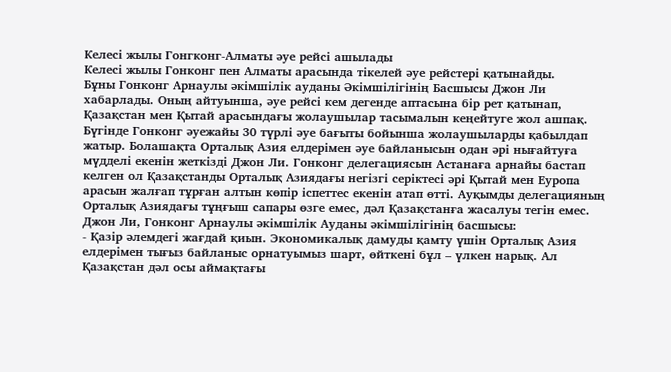Келесі жылы Гонгконг-Алматы әуе рейсі ашылады
Келесі жылы Гонконг пен Алматы арасында тікелей әуе рейстері қатынайды.
Бұны Гонконг Арнаулы әкімшілік ауданы Әкімшілігінің Басшысы Джон Ли хабарлады. Оның айтуынша, әуе рейсі кем дегенде аптасына бір рет қатынап, Қазақстан мен Қытай арасындағы жолаушылар тасымалын кеңейтуге жол ашпақ. Бүгінде Гонконг әуежайы 30 түрлі әуе бағыты бойынша жолаушыларды қабылдап жатыр. Болашақта Орталық Азия елдерімен әуе байланысын одан әрі нығайтуға мүдделі екенін жеткізді Джон Ли. Гонконг делегациясын Астанаға арнайы бастап келген ол Қазақстанды Орталық Азиядағы негізгі серіктесі әрі Қытай мен Еуропа арасын жалғап тұрған алтын көпір іспеттес екенін атап өтті. Ауқымды делегацияның Орталық Азиядағы тұңғыш сапары өзге емес, дәл Қазақстанға жасалуы тегін емес.
Джон Ли, Гонконг Арнаулы әкімшілік Ауданы әкімшілігінің басшысы:
- Қазір әлемдегі жағдай қиын. Экономикалық дамуды қамту үшін Орталық Азия елдерімен тығыз байланыс орнатуымыз шарт, өйткені бұл – үлкен нарық. Ал Қазақстан дәл осы аймақтағы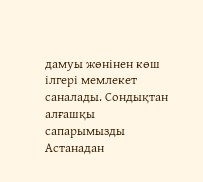дамуы жөнінен көш ілгері мемлекет саналады. Сондықтан алғашқы сапарымызды Астанадан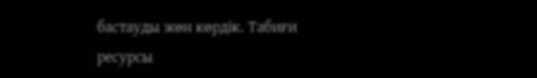бастауды жөн көрдік. Табиғи ресурсы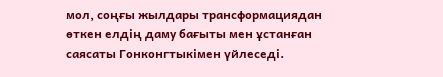мол, соңғы жылдары трансформациядан өткен елдің даму бағыты мен ұстанған саясаты Гонконгтыкімен үйлеседі.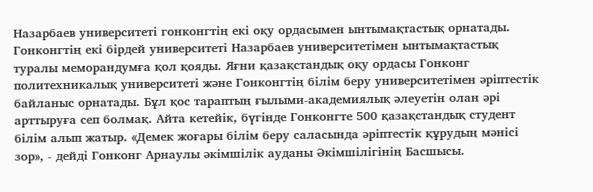Назарбаев университеті гонконгтің екі оқу ордасымен ынтымақтастық орнатады. Гонконгтің екі бірдей университеті Назарбаев университетімен ынтымақтастық туралы меморандумға қол қояды. Яғни қазақстандық оқу ордасы Гонконг политехникалық университеті және Гонконгтің білім беру университетімен әріптестік байланыс орнатады. Бұл қос тараптың ғылыми-академиялық әлеуетін олан әрі арттыруға сеп болмақ. Айта кетейік, бүгінде Гонконгте 500 қазақстандық студент білім алып жатыр. «Демек жоғары білім беру саласында әріптестік құрудың мәнісі зор», - дейді Гонконг Арнаулы әкімшілік ауданы Әкімшілігінің Басшысы.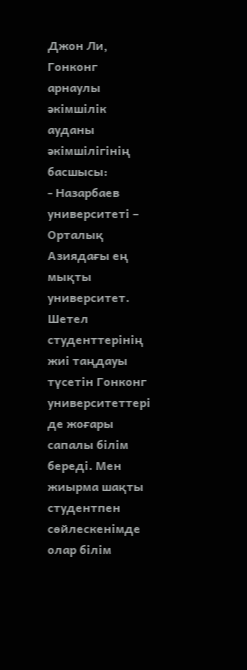Джон Ли, Гонконг арнаулы әкімшілік ауданы әкімшілігінің басшысы:
- Назарбаев университеті – Орталық Азиядағы ең мықты университет. Шетел студенттерінің жиі таңдауы түсетін Гонконг университеттері де жоғары сапалы білім береді. Мен жиырма шақты студентпен сөйлескенімде олар білім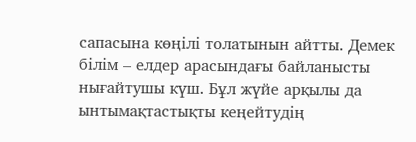сапасына көңілі толатынын айтты. Демек білім – елдер арасындағы байланысты нығайтушы күш. Бұл жүйе арқылы да ынтымақтастықты кеңейтудің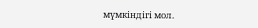мүмкіндігі мол.